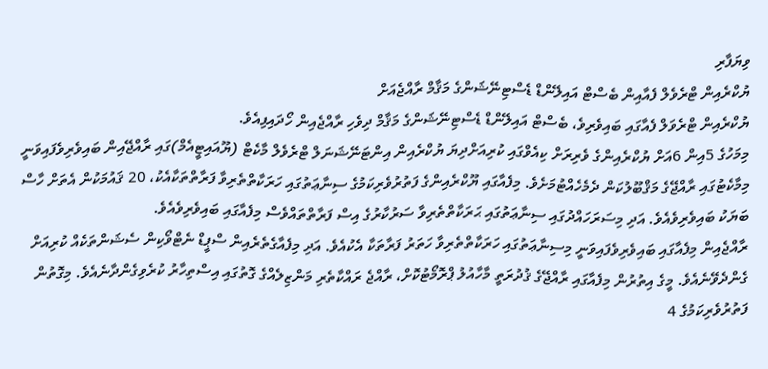ވިޔަފާރި
ޔުކްރެއިން ޓްރެވެލް ފެއާއިން ބެސްޓް އައިލޭންޑް ޑެސްޓިނޭޝަންގެ މަޤާމް ރާއްޖެއަށް
ޔުކްރެއިން ޓްރެވަލް ފެއާގައި ބައިވެރިވެ، ބެސްޓް އައިލޭންޑް ޑެސްޓިނޭޝަންގެ މަޤާމް ދިވެހި ރާއްޖެއިން ހޯދައިފިއެވެ.
މިމަހުގެ 5އިން 6އަށް ޔުކްރެއިންގެ ވެރިރަށް ކިއެވްގައި ކުރިއަށްދިޔަ ޔުކްރެއިން އިންޓަނޭޝަނަލް ޓްރެވެލް މާކެޓް (ޔޫއައިޓީއެމް)ގައި ރާއްޖޭއިން ބައިވެރިވެފައިވަނީ މިމާކެޓުގައި ރާއްޖޭގެ މަޤްބޫލުކަން ދެމެހެއްޓުމަށެވެ. މިފެއާގައި ޔޫކްރެއިންގެ ފަތުރުވެރިކަމުގެ ސިނާޢަތުގައި ހަރަކާތްތެރިވާ ފަރާތްތަކާއެކު، 20 ޤައުމަކުން އެތަށް ހާސް ބަޔަކު ބައިވެރިވެއެވެ. އަދި މިސަރަހައްދުގައި ސިނާޢަތުގައި ޙަރަކާތްތެރިވާ ސަރުކާރުގެ އިސް ފަރާތްތައްވެސް މިފެއާގައި ބައިވެރިވެއެވެ.
ރާއްޖެއިން މިފެއާގައި ބައިވެރިވެފައިވަނީ މިސިނާޢަތުގައި ހަރަކާތްތެރިވާ ހަތަރު ފަރާތަކާ އެކުއެވެ. އަދި މިފެއާގެތެރެއިން ސްޕީޑް ނެޓްވޯކިން ސެޝަންތަކެއް ކުރިއަށް ގެންދެވޭނެއެވެ. މީގެ އިތުރުން މިފެއާގައި ރާއްޖޭގެ ޤުދުރަތީ މާހާއުލު ޕްރޮމޯޓުކޮށް، ރާއްޖެ ރައްކާތެރި މަންޒިލެއްގެ ގޮތުގައި އިސްތިހާރު ކުރެވިގެންދާނެއެވެ. މިގޮތުން ފަތުރުވެރިކަމުގެ 4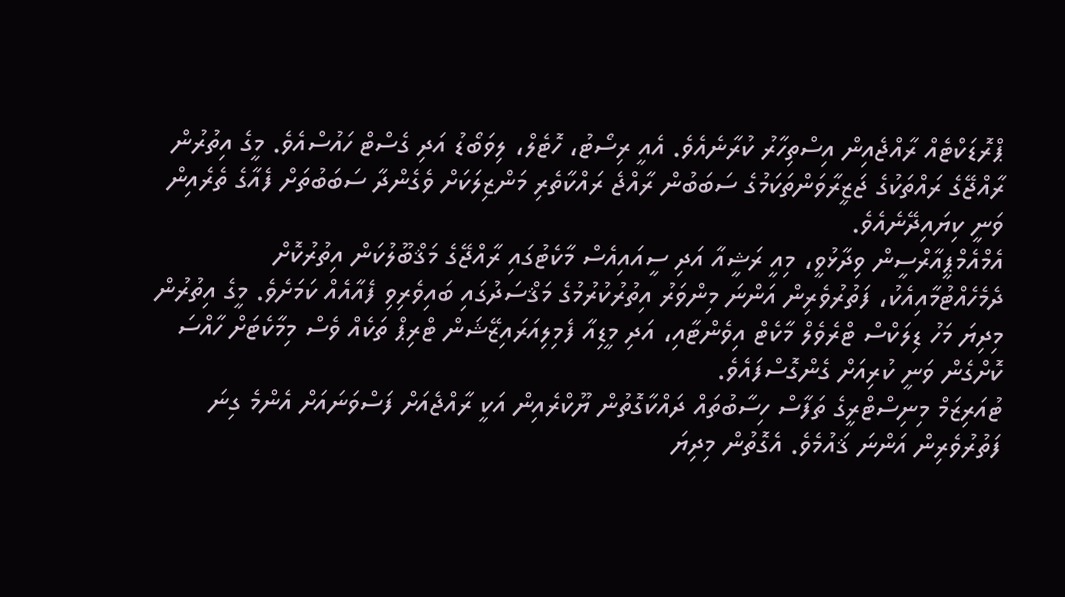ޕްރޮޑަކްޓެއް ރާއްޖެއިން އިސްތިހާރު ކުރާނެއެވެ. އެއީ ރިސޯޓު، ހޮޓެލް، ލިވަބޯޑު އަދި ގެސްޓް ހައުސްއެވެ. މީގެ އިތުރުން ރާއްޖޭގެ ރައްތަކުގެ ޖަޒީރާވަންތަކަމުގެ ސަބަބުން ރާއްޖެ ރައްކާތެރި މަންޒިލަކަށް ވެގެންދާ ސަބަބުތަށް ފެއާގެ ތެރެއިން ވަނީ ކިޔައިދޭނެއެވެ.
އެމްއެމްޕީއާރްސީން ވިދާޅުވީ، މިއީ ރަޝީއާ އަދި ސީއައިއެސް މާކެޓުގައި ރާއްޖޭގެ މަޤްބޫލުކަން އިތުރުކޮށް ދެމެހެއްޓުމާއިއެކު، ފަތުރުވެރިން އަންނަ މިންވަރު އިތުރުކުރުމުގެ މަޤްސަދުގައި ބައިވެރިވި ފެއާއެއް ކަމަށެވެ. މީގެ އިތުރުން މިދިޔަ މަހު ޑިލަކްސް ޓްރެވެލް މާކެޓް އިވެންޓާއި، އަދި މީޑިއާ ފެމިލިއަރައިޒޭޝަން ޓްރިޕް ތަކެއް ވެސް މިމާކެޓަށް ހާއްސަ ކޮށްގެން ވަނީ ކުރިއަށް ގެންގޮސްފައެވެ.
ޓުއަރިޒަމް މިނިސްޓްރީގެ ތަފާސް ހިސާބުތައް ދައްކާގޮތުން ޔޫކްރެއިން އަކީ ރާއްޖެއަށް ފަސްވަނައަށް އެންމެ ގިނަ ފަތުރުވެރިން އަންނަ ޤައުމެވެ. އެގޮތުން މިދިޔަ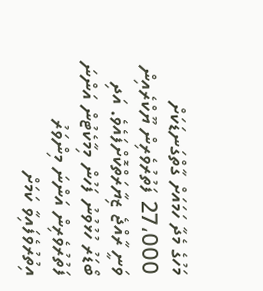މަހުގެ މެދާ ހަމައަށް ގާތްގަނޑަކަށް 27،000 ފަތުރުވެރިން ޔޫކްރެއިން ވަނީ ރާއްޖެ ޒިޔާރަތްކޮށްފައެވެ. އަދި ބޯޑަރު ހުޅުވުނު ފަހުން މިމާކެޓުން އަންނަ ފަތުރުވެރިން އަންނަ މިންވަރު އިތުރުވެފައިވާ ކަމަށް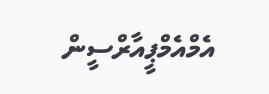އެމްއެމްޕީއާރްސީން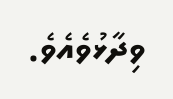ވިދާޅުވެއެވެ.